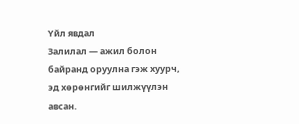Үйл явдал
Залилал — ажил болон байранд оруулна гэж хуурч, эд хөрөнгийг шилжүүлэн авсан.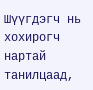Шүүгдэгч нь хохирогч нартай танилцаад,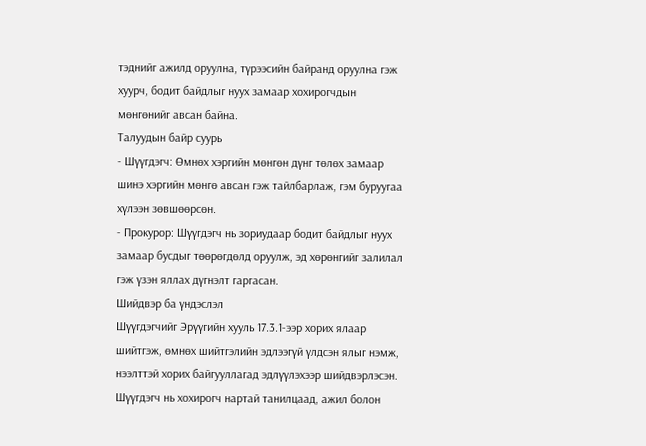тэднийг ажилд оруулна, түрээсийн байранд оруулна гэж хуурч, бодит байдлыг нуух замаар хохирогчдын мөнгөнийг авсан байна.
Талуудын байр суурь
- Шүүгдэгч: Өмнөх хэргийн мөнгөн дүнг төлөх замаар шинэ хэргийн мөнгө авсан гэж тайлбарлаж, гэм буруугаа хүлээн зөвшөөрсөн.
- Прокурор: Шүүгдэгч нь зориудаар бодит байдлыг нуух замаар бусдыг төөрөгдөлд оруулж, эд хөрөнгийг залилал гэж үзэн яллах дүгнэлт гаргасан.
Шийдвэр ба үндэслэл
Шүүгдэгчийг Эрүүгийн хууль 17.3.1-ээр хорих ялаар шийтгэж, өмнөх шийтгэлийн эдлээгүй үлдсэн ялыг нэмж, нээлттэй хорих байгууллагад эдлүүлэхээр шийдвэрлэсэн. Шүүгдэгч нь хохирогч нартай танилцаад, ажил болон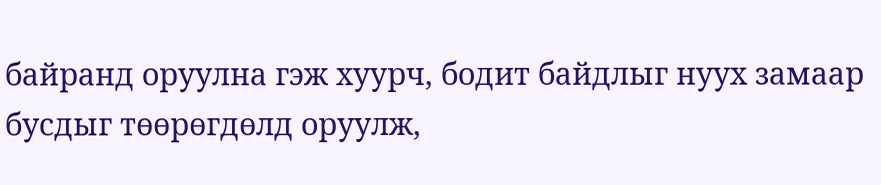байранд оруулна гэж хуурч, бодит байдлыг нуух замаар бусдыг төөрөгдөлд оруулж,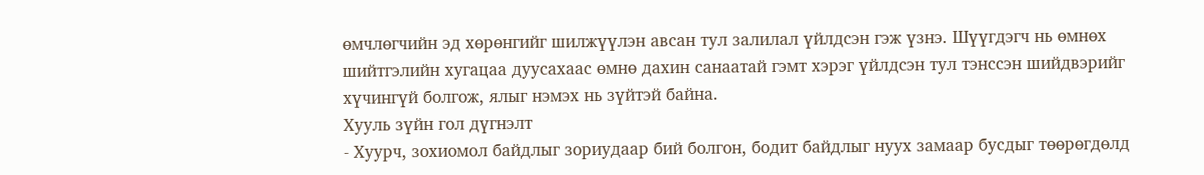өмчлөгчийн эд хөрөнгийг шилжүүлэн авсан тул залилал үйлдсэн гэж үзнэ. Шүүгдэгч нь өмнөх шийтгэлийн хугацаа дуусахаас өмнө дахин санаатай гэмт хэрэг үйлдсэн тул тэнссэн шийдвэрийг хүчингүй болгож, ялыг нэмэх нь зүйтэй байна.
Хууль зүйн гол дүгнэлт
- Хуурч, зохиомол байдлыг зориудаар бий болгон, бодит байдлыг нуух замаар бусдыг төөрөгдөлд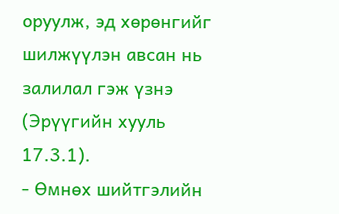оруулж, эд хөрөнгийг шилжүүлэн авсан нь залилал гэж үзнэ (Эрүүгийн хууль 17.3.1).
- Өмнөх шийтгэлийн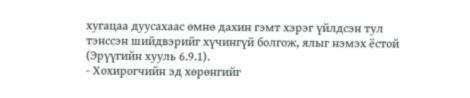хугацаа дуусахаас өмнө дахин гэмт хэрэг үйлдсэн тул тэнссэн шийдвэрийг хүчингүй болгож, ялыг нэмэх ёстой (Эрүүгийн хууль 6.9.1).
- Хохирогчийн эд хөрөнгийг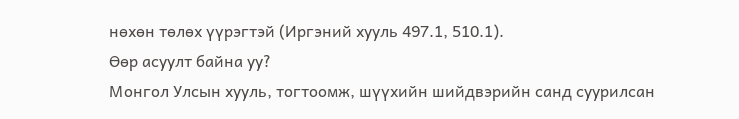нөхөн төлөх үүрэгтэй (Иргэний хууль 497.1, 510.1).
Өөр асуулт байна уу?
Монгол Улсын хууль, тогтоомж, шүүхийн шийдвэрийн санд суурилсан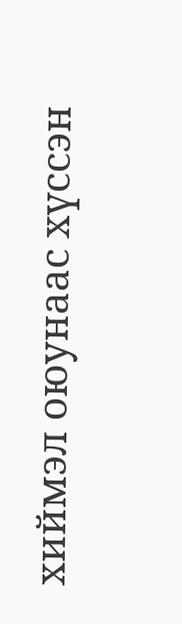хиймэл оюунаас хүссэн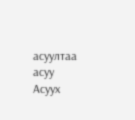асуултаа асуу
Асуух